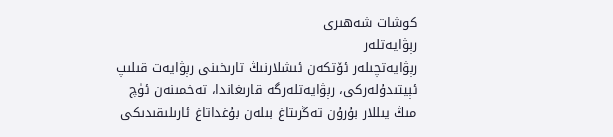كوشات شەھىرى
رېۋايەتلەر
رېۋايەتچىلەر ئۆتكەن ئىشلارنىڭ تارىخىنى رېۋايەت قىلىپ ئېيتىدۇلەركى، رېۋايەتلەرگە قارىغاندا، تەخمىنەن ئۈچ مىڭ يىللار بۇرۇن تەڭرىتاغ بىلەن بۇغداتاغ ئارىلىقىدىكى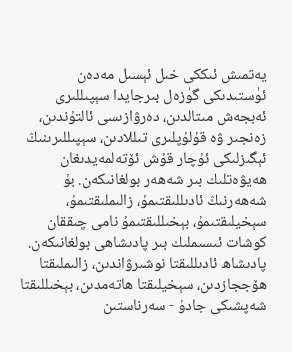يەتمىش ئىككى خىل ئېسىل مەدەن ئۈستىدىكى گۈزەل بىرجايدا سېپىللىرى ئەبجەش مىتالدىن، دەرۋازىسى ئالتۇندىن، زەنجىر ۋە قۇلۇپلىرى تىللادىن، سېپىللىرىنىڭ ئېگىزلىكى ئۇچار قۇش ئۆتەلمەيدىغان ھەيۋەتلىك بىر شەھەر بولغانىكەن. بۇ شەھەرنىڭ ئادىللىقتىمۇ، زالىملىقتىمۇ، سېخيلىقتىمۇ، بېخىللىقتىمۇ نامى چىققان كوشات ئىسىملىك بىر پادىشاھى بولغانىكەن. پادىشاھ ئادىللىقتا نوشىرۋاندىن، زالىملىقتا ھۆججازدىن، سېخيلىقتا ھاتەمدىن، بېخىللىقتا شەپشىكى جادۇ - سەرناستىن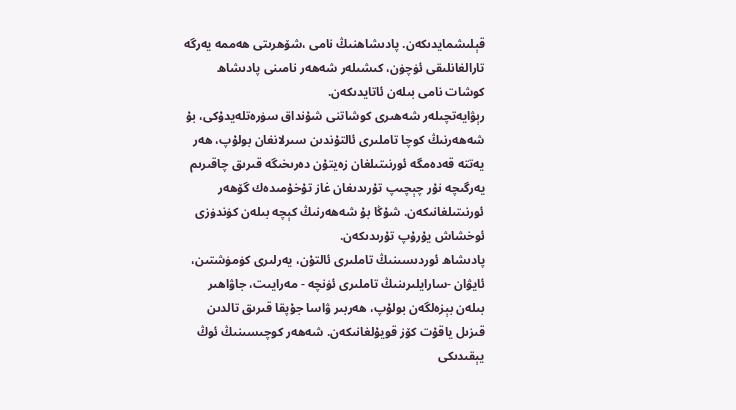قېلىشمايدىكەن. پادىشاھنىڭ نامى ،شۆھرىتى ھەممە يەرگە تارالغانلىقى ئۈچۈن، كىشىلەر شەھەر نامىنى پادىشاھ كوشات نامى بىلەن ئاتايدىكەن.
رېۋايەتچىلەر شەھىرى كوشاتنى شۇنداق سۈرەتلەيدۇكى، بۇ شەھەرنىڭ كوچا تاملىرى ئالتۇندىن سىرلانغان بولۇپ، ھەر يەتتە قەدەمگە ئورنىتىلغان زەيتۇن دەرىخىگە قىرىق چاقىرىم يەرگىچە نۇر چېچىپ تۇرىدىغان غاز تۇخۇمىدەك گۆھەر ئورنىتىلغانىكەن. شۇڭا بۇ شەھەرنىڭ كېچە بىلەن كۈندۈزى ئوخشاش يۇرۇپ تۇرىدىكەن.
پادىشاھ ئوردىسىنىڭ تاملىرى ئالتۇن، يەرلىرى كۈمۈشتىن، ئايۋان -سارايلىرىنىڭ تاملىرى ئۈنچە - مەرايىت، جاۋاھىر بىلەن بېزەلگەن بولۇپ، ھەربىر ۋاسا جۇپقا قىرىق تالدىن قىزىل ياقۇت كۆز قويۇلغانىكەن. شەھەر كوچىسىنىڭ ئوڭ يېقىدىكى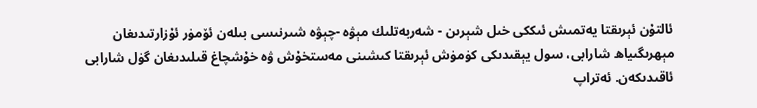ئالتۇن ئېرىقتا يەتمىش ئىككى خىل شېرىن - شەربەتلىك مېۋە -چېۋە شىرنىسى بىلەن ئۆمۈر ئۇزارتىدىغان مېھرىگىياھ شارابى، سول يېقىدىكى كۈمۈش ئېرىقتا كىشىنى مەستخۇش ۋە خۇشچاغ قىلىدىغان گۈل شارابى ئاقىدىكەن. ئەتراپ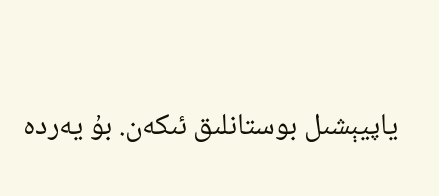ياپيېشىل بوستانلىق ئىكەن. بۇ يەردە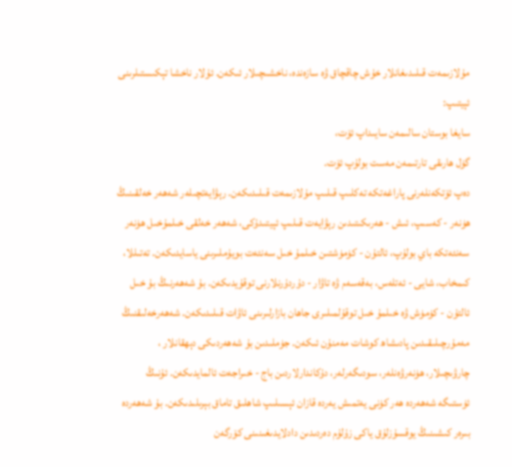مۇلازىمەت قىلىدىغانلار خۇش چاقچاق ۋە سازەندە، ناخشىچىلار ئىكەن. ئۇلار ناخشا تېكىستىلرىنى ئېيتىپ:
سايغا بوستان سالىمەن سايىداپ ئۆت،
گۈل ھارىقى تارتىمەن مەست بولۇپ ئۆت.
دەپ ئۆتكەنلەرنى پاراغەتكە تەكلىپ قىلىپ مۇلازىمەت قىلىدىكەن. رېۋايەتچىلەر شەھەر خەلقىنىڭ ھۈنەر - كەسىپ، ئىش - ھەرىكىتىدىن رېۋايەت قىلىپ ئېيتىدۇكى، شەھەر خەلقى خىلمۇخىل ھۈنەر سەنئەتكە باي بولۇپ، ئالتۇن - كۈمۈشتىن خىلمۇ خىل سەنئەت بويۇملىرىنى ياسايدىكەن. تەتىللا، كىمخاب، شايى - ئەتلەس، بەقەسەم ۋە تاۋار - دۇردۇرنلارنى توقۇيدىكەن. بۇ شەھەرنىڭ بۇ خىل ئالتۇن - كۈمۈش ۋە خىلمۇ خىل توقۇلمىلىرى جاھان بازارلىرىنى ئاۋات قىلىدىكەن. شەھەرخەلىقنىڭ مەمۇرچىلىقىدىن پادىشاھ كوشات مەمنۇن ئىكەن. جۈملىدىن بۇ شەھەردىكى دېھقانلار ، چارۋىچىلار، ھۈنەرۋەنلەر، سودىگەرلەر، دۇكاندارلاردىن باج - خىراجەت ئالمايدىكەن. ئۇنىڭ ئۈستىگە شەھەردە ھەر كۈنى يەتمىش يەردە قازان ئېسىلىپ شاھلىق تاماق بېرىلىدىكەن. بۇ شەھەردە بىرەر كىشىنىڭ يوقسۇزلۇق ياكى زۇلۇم دەردىدىن دادلايدىغىنىنى كۆرگەن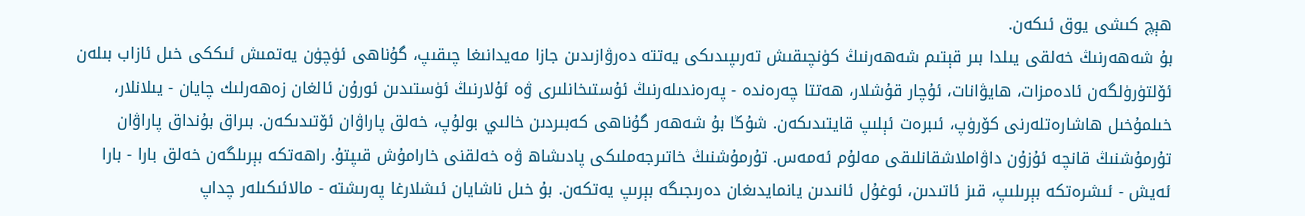ھېچ كىشى يوق ئىكەن.
بۇ شەھەرنىڭ خەلقى يىلدا بىر قېتىم شەھەرنىڭ كۈنچىقىش تەرىپىدىكى يەتتە دەرۋازىدىن جازا مەيدانىغا چىقىپ، گۇناھى ئۈچۈن يەتمىش ئىككى خىل ئازاب بىلەن ئۆلتۈرۈلگەن ئادەمزات، ھايۋانات، ئۇچار قۇشلار، ھەتتا چەرەندە - پەرەندىلەرنىڭ ئۇستىخانلىرى ۋە ئۇلارنىڭ ئۈستىدىن ئورۇن ئالغان زەھەرلىك چايان - يىلانلار، خىلمۇخىل ھاشارەتلەرنى كۆرۈپ، ئىبرەت ئېلىپ قايتىدىكەن. شۇڭا بۇ شەھەر گۇناھى كەبىردىن خالىي بولۇپ، خەلق پاراۋان ئۆتىدىكەن. بىراق بۇنداق پاراۋان تۇرمۇشنىڭ قانچە ئۇزۇن داۋاملاشقانلىقى مەلۇم ئەمەس. تۇرمۇشنىڭ خاتىرجەملىكى پادىشاھ ۋە خەلقنى خارامۇش قىپتۇ. راھەتكە بېرىلگەن خەلق بارا - بارا ئەيش - ئىشرەتكە بېرىلىپ، قىز ئاتىدىن، ئوغۇل ئانىدىن يانمايدىغان دەرىجىگە بېرىپ يەتكەن. بۇ خىل ناشايان ئىشلارغا پەرىشتە - مالائىكىلەر چداپ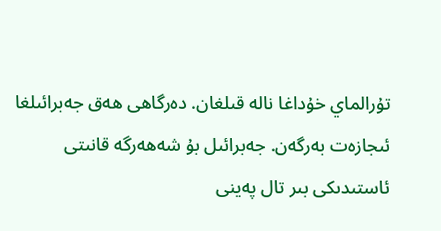تۇرالماي خۇداغا نالە قىلغان. دەرگاھى ھەق جەبرائىلغا ئىجازەت بەرگەن. جەبرائىل بۇ شەھەرگە قانىتى ئاستىدىكى بىر تال پەينى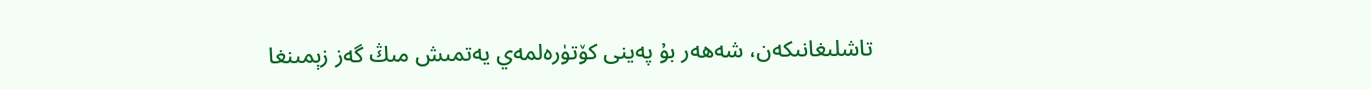تاشلىغانىكەن، شەھەر بۇ پەينى كۆتۈرەلمەي يەتمىش مىڭ گەز زېمىنغا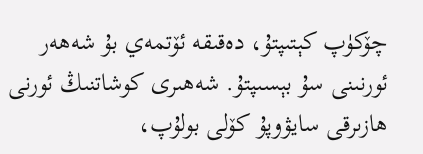چۆكۈپ كېتىپتۇ، دەقىقە ئۆتمەي بۇ شەھەر ئورنىنى سۇ بېسىپتۇ. شەھىرى كوشاتنىڭ ئورنى ھازىرقى سايۋوپۇ كۆلى بولۇپ،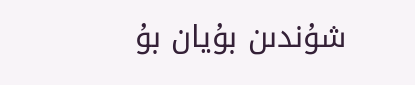شۇندىن بۇيان بۇ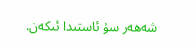شەھەر سۇ ئاستىدا ئىكەن.